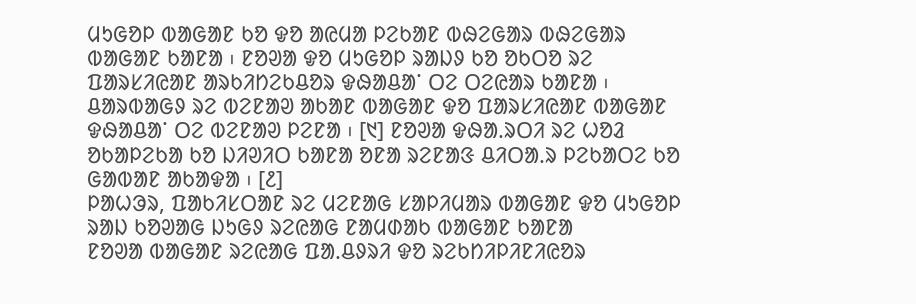ᱢᱩᱜᱚᱞ ᱵᱟᱜᱟᱱ ᱠᱚ ᱫᱚ ᱟᱭᱢᱟ ᱞᱮᱠᱟᱱ ᱵᱷᱮᱜᱟᱨ ᱵᱷᱮᱜᱟᱨ ᱵᱟᱜᱟᱱ ᱠᱟᱱᱟ ᱾ ᱱᱚᱣᱟ ᱫᱚ ᱢᱩᱜᱚᱞ ᱨᱟᱡᱽ ᱠᱚ ᱚᱠᱛᱚ ᱨᱮ ᱯᱟᱨᱥᱤᱭᱟᱱ ᱟᱨᱠᱤᱴᱮᱠᱪᱚᱨ ᱫᱷᱟᱪᱟᱸ ᱛᱮ ᱛᱮᱭᱟᱨ ᱠᱟᱱᱟ ᱾ ᱪᱟᱨᱵᱟᱜᱽ ᱨᱮ ᱵᱮᱱᱟᱣ ᱟᱠᱟᱱ ᱵᱟᱜᱟᱱ ᱫᱚ ᱯᱟᱨᱥᱤᱭᱟᱱ ᱵᱟᱜᱟᱱ ᱫᱷᱟᱪᱟᱸ ᱛᱮ ᱵᱮᱱᱟᱣ ᱞᱮᱱᱟ ᱾ [᱑] ᱱᱚᱣᱟ ᱫᱷᱟ.ᱨᱛᱤ ᱨᱮ ᱦᱚᱲ ᱚᱠᱟᱞᱮᱠᱟ ᱠᱚ ᱡᱤᱣᱤᱛ ᱠᱟᱱᱟ ᱚᱱᱟ ᱨᱮᱱᱟᱝ ᱪᱤᱛᱟ.ᱨ ᱞᱮᱠᱟᱛᱮ ᱠᱚ ᱜᱟᱵᱟᱱ ᱟᱠᱟᱫᱟ ᱾ [᱒]
ᱞᱟᱦᱳᱨ, ᱯᱟᱠᱤᱥᱛᱟᱱ ᱨᱮ ᱢᱮᱱᱟᱜ ᱥᱟᱞᱤᱢᱟᱨ ᱵᱟᱜᱟᱱ ᱫᱚ ᱢᱩᱜᱚᱞ ᱨᱟᱡ ᱠᱚᱣᱟᱜ ᱡᱩᱜᱽ ᱨᱮᱭᱟᱜ ᱱᱟᱢᱰᱟᱠ ᱵᱟᱜᱟᱱ ᱠᱟᱱᱟ
ᱱᱚᱣᱟ ᱵᱟᱜᱟᱱ ᱨᱮᱭᱟᱜ ᱯᱟ.ᱪᱽᱨᱤ ᱫᱚ ᱨᱮᱠᱴᱤᱞᱤᱱᱤᱭᱚᱨ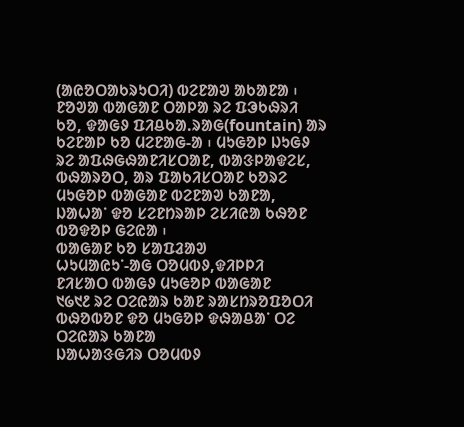(ᱟᱭᱚᱛᱟᱠᱨᱩᱛᱤ) ᱵᱮᱱᱟᱣ ᱟᱠᱟᱱᱟ ᱾ ᱱᱚᱣᱟ ᱵᱟᱜᱟᱱ ᱛᱟᱞᱟ ᱨᱮ ᱯᱳᱠᱷᱨᱤ ᱠᱚ, ᱫᱟᱜᱽ ᱯᱤᱪᱠᱟ.ᱨᱟᱜ(fountain) ᱟᱨ ᱠᱮᱱᱟᱞ ᱠᱚ ᱢᱮᱱᱟᱜ-ᱟ ᱾ ᱢᱩᱜᱚᱞ ᱡᱩᱜᱽ ᱨᱮ ᱟᱯᱷᱜᱷᱟᱱᱤᱥᱛᱟᱱ, ᱵᱟᱝᱞᱟᱫᱮᱥ, ᱵᱷᱟᱨᱚᱛ, ᱟᱨ ᱯᱟᱠᱤᱥᱛᱟᱱ ᱠᱚᱨᱮ ᱢᱩᱜᱚᱞ ᱵᱟᱜᱟᱱ ᱵᱮᱱᱟᱣ ᱠᱟᱱᱟ, ᱡᱟᱦᱟᱸ ᱫᱚ ᱥᱮᱱᱴᱨᱟᱞ ᱮᱥᱤᱭᱟ ᱠᱷᱚᱱ ᱵᱚᱫᱚᱞ ᱜᱮᱭᱟ ᱾
ᱵᱟᱜᱟᱱ ᱠᱚ ᱥᱟᱯᱲᱟᱣ
ᱦᱩᱢᱟᱭᱩᱸ-ᱟᱜ ᱛᱚᱢᱵᱽ,ᱫᱤᱞᱞᱤ
ᱱᱤᱥᱟᱛ ᱵᱟᱜᱽ ᱢᱩᱜᱚᱞ ᱵᱟᱜᱟᱱ
᱑᱙᱑᱒ ᱨᱮ ᱛᱮᱭᱟᱨ ᱠᱟᱱ ᱨᱟᱥᱴᱨᱚᱯᱚᱛᱤ ᱵᱷᱚᱵᱚᱱ ᱫᱚ ᱢᱩᱜᱚᱞ ᱫᱷᱟᱪᱟᱸ ᱛᱮ ᱛᱮᱭᱟᱨ ᱠᱟᱱᱟ
ᱡᱟᱦᱟᱝᱜᱤᱨ ᱛᱚᱢᱵᱽ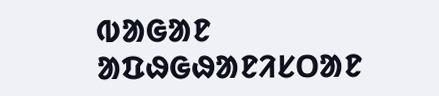ᱵᱟᱜᱟᱱ
ᱟᱯᱷᱜᱷᱟᱱᱤᱥᱛᱟᱱ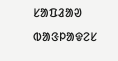ᱥᱟᱯᱲᱟᱣ
ᱵᱟᱝᱞᱟᱫᱮᱥ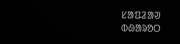ᱥᱟᱯᱲᱟᱣ
ᱵᱷᱟᱨᱚᱛ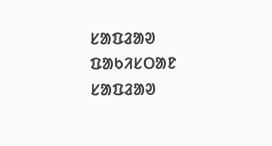ᱥᱟᱯᱲᱟᱣ
ᱯᱟᱠᱤᱥᱛᱟᱱ ᱥᱟᱯᱲᱟᱣ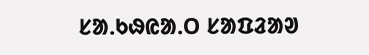ᱥᱟᱹᱠᱷᱭᱟᱹᱛ ᱥᱟᱯᱲᱟᱣ